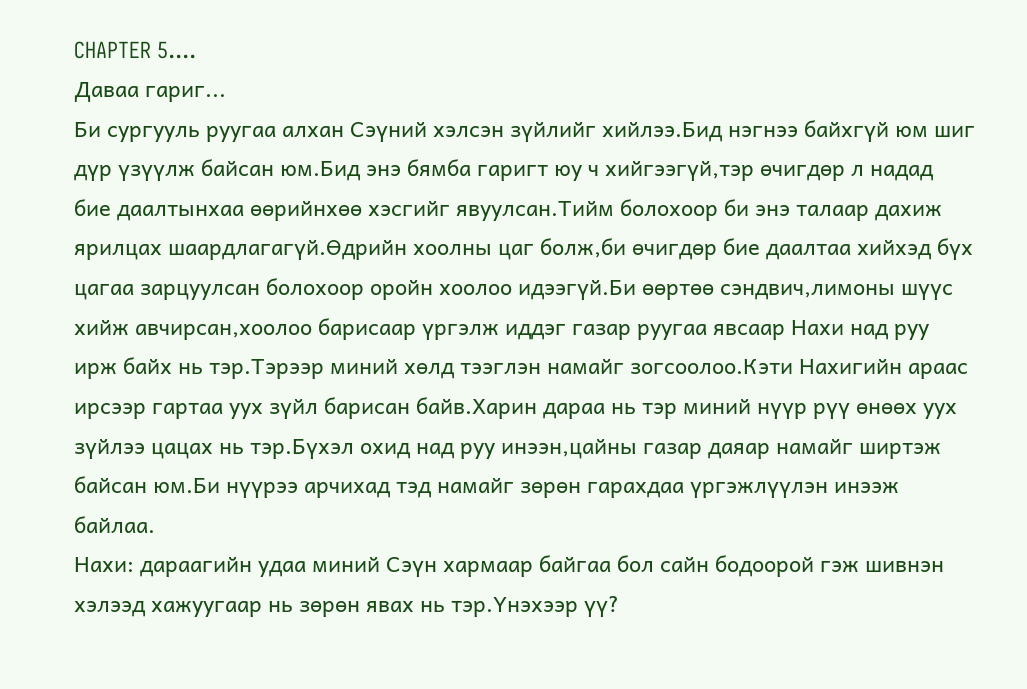CHAPTER 5....
Даваа гариг...
Би сургууль руугаа алхан Сэүний хэлсэн зүйлийг хийлээ.Бид нэгнээ байхгүй юм шиг дүр үзүүлж байсан юм.Бид энэ бямба гаригт юу ч хийгээгүй,тэр өчигдөр л надад бие даалтынхаа өөрийнхөө хэсгийг явуулсан.Тийм болохоор би энэ талаар дахиж ярилцах шаардлагагүй.Өдрийн хоолны цаг болж,би өчигдөр бие даалтаа хийхэд бүх цагаа зарцуулсан болохоор оройн хоолоо идээгүй.Би өөртөө сэндвич,лимоны шүүс хийж авчирсан,хоолоо барисаар үргэлж иддэг газар руугаа явсаар Нахи над руу ирж байх нь тэр.Тэрээр миний хөлд тээглэн намайг зогсоолоо.Кэти Нахигийн араас ирсээр гартаа уух зүйл барисан байв.Харин дараа нь тэр миний нүүр рүү өнөөх уух зүйлээ цацах нь тэр.Бүхэл охид над руу инээн,цайны газар даяар намайг ширтэж байсан юм.Би нүүрээ арчихад тэд намайг зөрөн гарахдаа үргэжлүүлэн инээж байлаа.
Нахи: дараагийн удаа миний Сэүн хармаар байгаа бол сайн бодоорой гэж шивнэн хэлээд хажуугаар нь зөрөн явах нь тэр.Үнэхээр үү?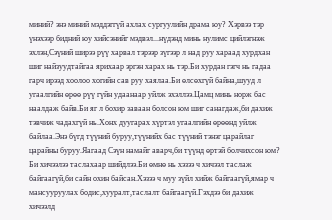миний? энэ миний мэддэггүй ахлах сургуулийн драма юу? Хэрвээ тэр үнэхээр бидний юу хийсэнийг мэдвэл...нүдэнд минь нулимс цийлэгнэж эхлэн,Сэүний ширээ рүү харвал тэрээр зүгээр л над руу хараад хурдхан шиг найзуудтайгаа ярихаар эргэн харах нь тэр.Би хурдан гэгч нь гадаа гарч ирээд хоолоо хогийн сав руу хаялаа.Би өлсөхгүй байна,шууд л угаалгийн өрөө рүү гүйн удаанаар уйлж эхэллээ.Цамц минь норж бас наалдаж байв.Би яг л бохир заваан болсон юм шиг санагдаж,би дахиж тэвчиж чадахгүй нь.Хонх дуугарах хүртэл угаалгийн өрөөнд уйлж байлаа.Энэ бүгд түүний буруу,түүнийх бас түүний тэнэг царайлаг царайны буруу.Яагаад Сэүн намайг аварч,би түүнд өртэй болчихсон юм? Би хичээлээ таслахаар шийдлээ.Би өмнө нь хэзээ ч хичээл таслаж байгаагүй,би сайн охин байсан.Хэзээ ч муу зүйл хийж байгаагүй,ямар ч мансууруулах бодис,хууралт,таслалт байгаагүй.Гэхдээ би дахиж хичээлд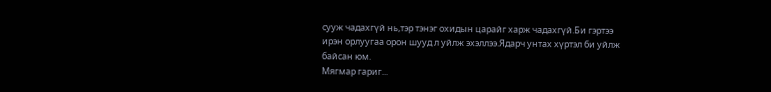сууж чадахгүй нь,тэр тэнэг охидын царайг харж чадахгүй.Би гэртээ ирэн орлуугаа орон шууд л уйлж эхэллээ.Ядарч унтах хүртэл би уйлж байсан юм.
Мягмар гариг...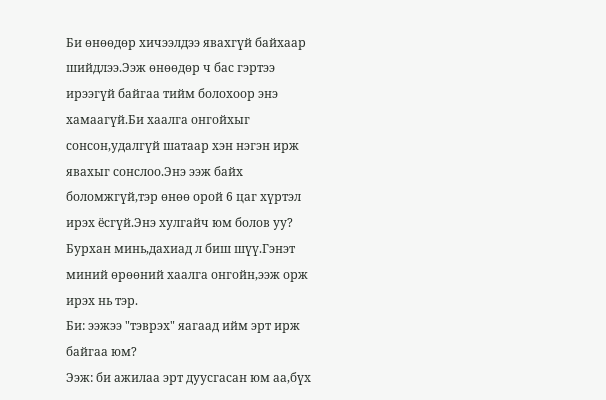Би өнөөдөр хичээлдээ явахгүй байхаар шийдлээ.Ээж өнөөдөр ч бас гэртээ ирээгүй байгаа тийм болохоор энэ хамаагүй.Би хаалга онгойхыг сонсон,удалгүй шатаар хэн нэгэн ирж явахыг сонслоо.Энэ ээж байх боломжгүй,тэр өнөө орой 6 цаг хүртэл ирэх ёсгүй.Энэ хулгайч юм болов уу? Бурхан минь,дахиад л биш шүү.Гэнэт миний өрөөний хаалга онгойн,ээж орж ирэх нь тэр.
Би: ээжээ "тэврэх" яагаад ийм эрт ирж байгаа юм?
Ээж: би ажилаа эрт дуусгасан юм аа,бүх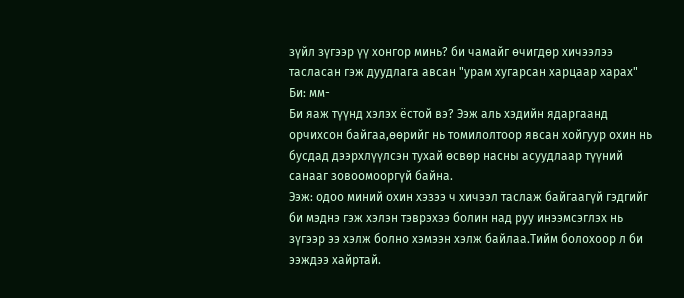зүйл зүгээр үү хонгор минь? би чамайг өчигдөр хичээлээ тасласан гэж дуудлага авсан "урам хугарсан харцаар харах"
Би: мм-
Би яаж түүнд хэлэх ёстой вэ? Ээж аль хэдийн ядаргаанд орчихсон байгаа,өөрийг нь томилолтоор явсан хойгуур охин нь бусдад дээрхлүүлсэн тухай өсвөр насны асуудлаар түүний санааг зовоомооргүй байна.
Ээж: одоо миний охин хэзээ ч хичээл таслаж байгаагүй гэдгийг би мэднэ гэж хэлэн тэврэхээ болин над руу инээмсэглэх нь зүгээр ээ хэлж болно хэмээн хэлж байлаа.Тийм болохоор л би ээждээ хайртай.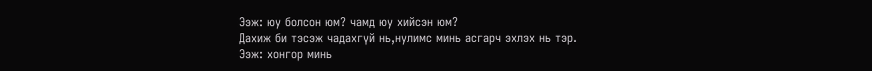Ээж: юу болсон юм? чамд юу хийсэн юм?
Дахиж би тэсэж чадахгүй нь,нулимс минь асгарч эхлэх нь тэр.
Ээж: хонгор минь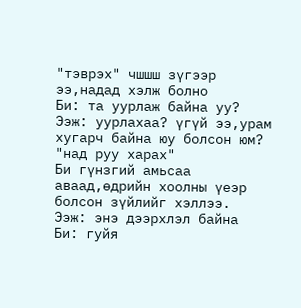"тэврэх" чшшш зүгээр ээ,надад хэлж болно
Би: та уурлаж байна уу?
Ээж: уурлахаа? үгүй ээ,урам хугарч байна юу болсон юм? "над руу харах"
Би гүнзгий амьсаа аваад,өдрийн хоолны үеэр болсон зүйлийг хэллээ.
Ээж: энэ дээрхлэл байна
Би: гуйя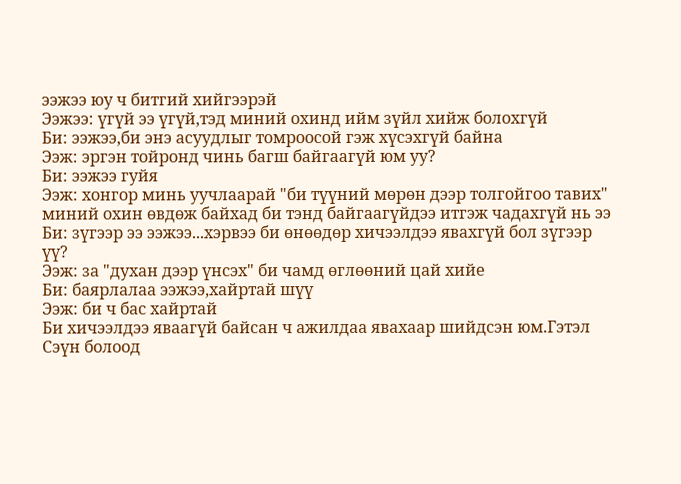ээжээ юу ч битгий хийгээрэй
Ээжээ: үгүй ээ үгүй,тэд миний охинд ийм зүйл хийж болохгүй
Би: ээжээ,би энэ асуудлыг томроосой гэж хүсэхгүй байна
Ээж: эргэн тойронд чинь багш байгаагүй юм уу?
Би: ээжээ гуйя
Ээж: хонгор минь уучлаарай "би түүний мөрөн дээр толгойгоо тавих" миний охин өвдөж байхад би тэнд байгаагүйдээ итгэж чадахгүй нь ээ
Би: зүгээр ээ ээжээ...хэрвээ би өнөөдөр хичээлдээ явахгүй бол зүгээр үү?
Ээж: за "духан дээр үнсэх" би чамд өглөөний цай хийе
Би: баярлалаа ээжээ,хайртай шүү
Ээж: би ч бас хайртай
Би хичээлдээ яваагүй байсан ч ажилдаа явахаар шийдсэн юм.Гэтэл Сэүн болоод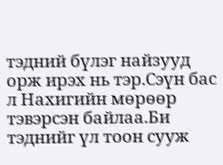тэдний бүлэг найзууд орж ирэх нь тэр.Сэүн бас л Нахигийн мөрөөр тэвэрсэн байлаа.Би тэднийг үл тоон сууж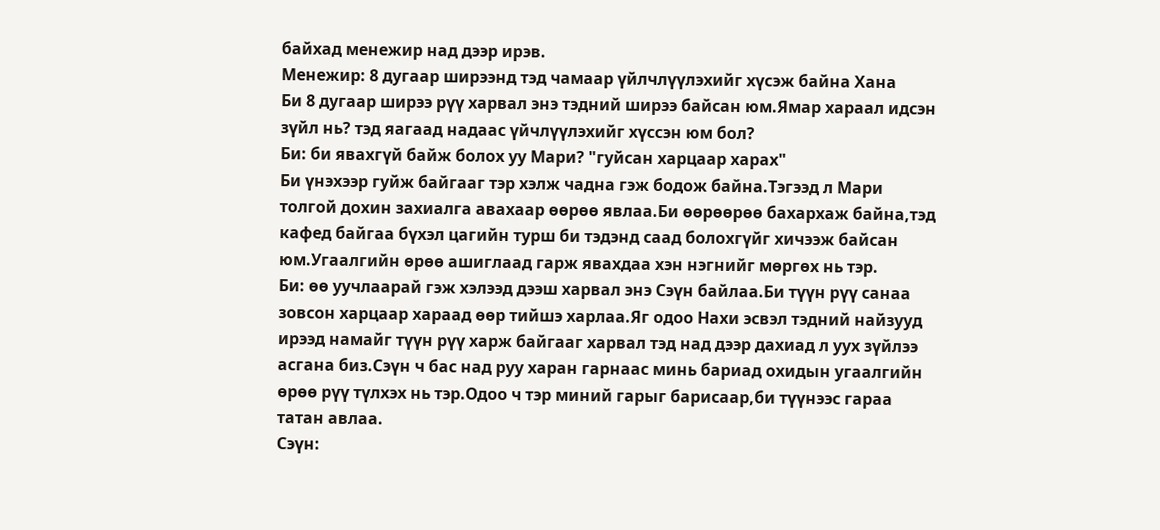байхад менежир над дээр ирэв.
Менежир: 8 дугаар ширээнд тэд чамаар үйлчлүүлэхийг хүсэж байна Хана
Би 8 дугаар ширээ рүү харвал энэ тэдний ширээ байсан юм.Ямар хараал идсэн зүйл нь? тэд яагаад надаас үйчлүүлэхийг хүссэн юм бол?
Би: би явахгүй байж болох уу Мари? "гуйсан харцаар харах"
Би үнэхээр гуйж байгааг тэр хэлж чадна гэж бодож байна.Тэгээд л Мари толгой дохин захиалга авахаар өөрөө явлаа.Би өөрөөрөө бахархаж байна,тэд кафед байгаа бүхэл цагийн турш би тэдэнд саад болохгүйг хичээж байсан юм.Угаалгийн өрөө ашиглаад гарж явахдаа хэн нэгнийг мөргөх нь тэр.
Би: өө уучлаарай гэж хэлээд дээш харвал энэ Сэүн байлаа.Би түүн рүү санаа зовсон харцаар хараад өөр тийшэ харлаа.Яг одоо Нахи эсвэл тэдний найзууд ирээд намайг түүн рүү харж байгааг харвал тэд над дээр дахиад л уух зүйлээ асгана биз.Сэүн ч бас над руу харан гарнаас минь бариад охидын угаалгийн өрөө рүү түлхэх нь тэр.Одоо ч тэр миний гарыг барисаар,би түүнээс гараа татан авлаа.
Сэүн: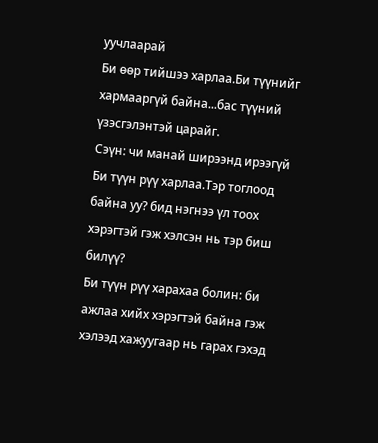уучлаарай
Би өөр тийшээ харлаа.Би түүнийг хармааргүй байна...бас түүний үзэсгэлэнтэй царайг.
Сэүн: чи манай ширээнд ирээгүй
Би түүн рүү харлаа.Тэр тоглоод байна уу? бид нэгнээ үл тоох хэрэгтэй гэж хэлсэн нь тэр биш билүү?
Би түүн рүү харахаа болин: би ажлаа хийх хэрэгтэй байна гэж хэлээд хажуугаар нь гарах гэхэд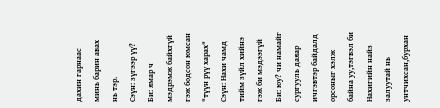дахин гарнаас минь барин авах нь тэр.
Сэүн: зүгээр үү?
Би: ямар ч мэдрэмж байхгүй гэж бодсон юмсан "түүн рүү харах"
Сэүн: Нахи чамд тийм зүйл хийнэ гэж би мэдээгүй
Би: юу? чи намайг сургууль даяар ичгэвтэр байдалд орсоныг хэлж байна уу,тэгвэл би Нахигийн найз залуутай нь унтчихсан,бурхан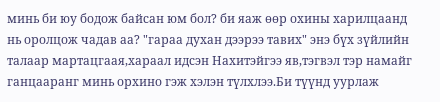минь би юу бодож байсан юм бол? би яаж өөр охины харилцаанд нь оролцож чадав аа? "гараа духан дээрээ тавих" энэ бүх зүйлийн талаар мартацгаая,хараал идсэн Нахитэйгээ яв,тэгвэл тэр намайг ганцааранг минь орхино гэж хэлэн түлхлээ.Би түүнд уурлаж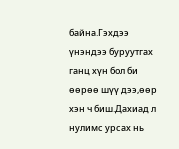байна.Гэхдээ үнэндээ буруутгах ганц хүн бол би өөрөө шүү дээ,өөр хэн ч биш.Дахиад л нулимс урсах нь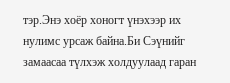тэр.Энэ хоёр хоногт үнэхээр их нулимс урсаж байна.Би Сэүнийг замаасаа түлхэж холдуулаад гаран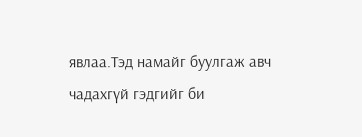явлаа.Тэд намайг буулгаж авч чадахгүй гэдгийг би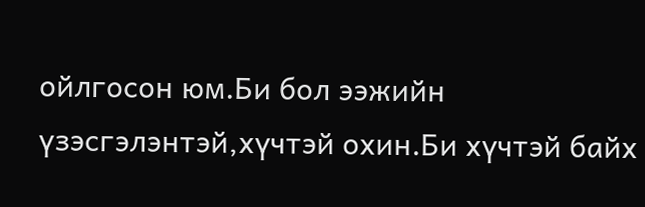ойлгосон юм.Би бол ээжийн үзэсгэлэнтэй,хүчтэй охин.Би хүчтэй байх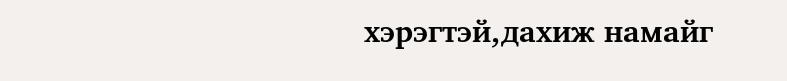хэрэгтэй,дахиж намайг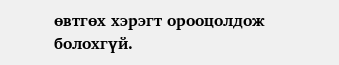өвтгөх хэрэгт орооцолдож болохгүй.